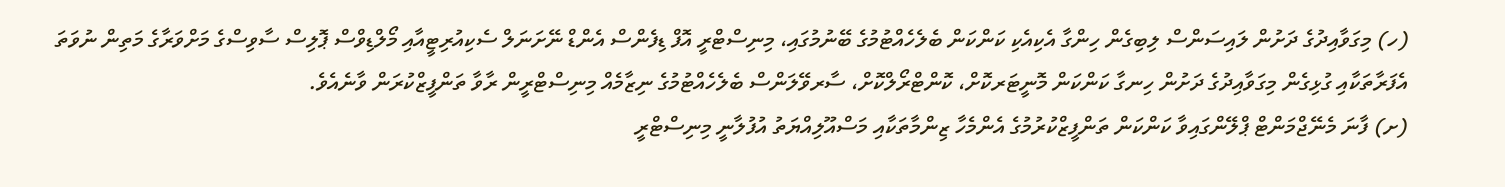(ހ) މިގަވާއިދުގެ ދަށުން ލައިސަންސް ލިބިގެން ހިންގާ އެކިއެކި ކަންކަން ބެލެހެއްޓުމުގެ ބޭނުމުގައި، މިނިސްޓްރީ އޮފް ޑިފެންސް އެންޑް ނޭށަނަލް ސެކިއުރިޓީއާއި މޯލްޑިވްސް ޕޮލިސް ސާވިސްގެ މަށްވަރާގެ މަތިން ނުވަތަ އެފަރާތަކާއި ގުޅިގެން މިގަވާއިދުގެ ދަށުން ހިނގާ ކަންކަން މޮނީޓަރކޮށް، ކޮންޓްރޯލްކޮށް، ސާރވޭލަންސް ބެލެހެއްޓުމުގެ ނިޒާމެއް މިނިސްޓްރީން ރާވާ ތަންފީޒްކުރަން ވާނެއެވެ.
(ށ) ފާނަ މެނޭޖްމަންޓް ޕްލޭންގައިވާ ކަންކަން ތަންފީޒްކުރުމުގެ އެންމެހާ ޒިންމާތަކާއި މަސްއޫލިއްޔަތު އުފުލާނީ މިނިސްޓްރީ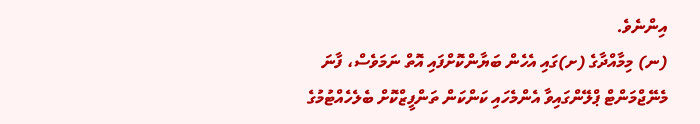އިންނެވެ.
(ނ) މިމާއްދާގެ (ށ)ގައި އެހެން ބަޔާންކޮށްފައި އޮތް ނަމަވެސް، ފާނަ މެނޭޖްމަންޓް ޕްލޭންގައިވާ އެންމެހައި ކަންކަން ތަންފީޒްކޮށް ބެލެހެއްޓުމުގެ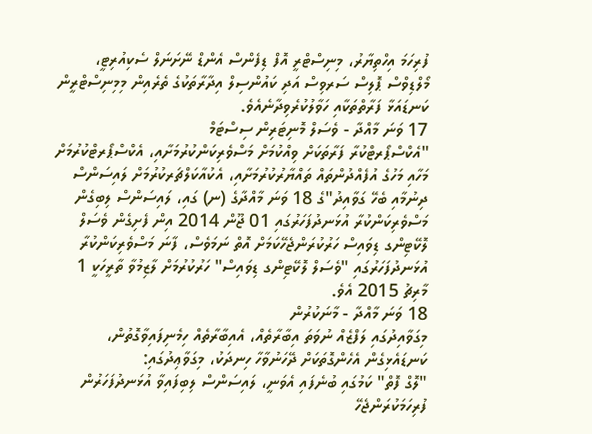ފުރިހަމަ އިހްތިޔާރު، މިނިސްޓްރީ އޮފް ޑިފެންސް އެންޑް ނޭށަނަލް ސެކިއުރިޓީ، މޯލްޑިވްސް ޕޮލިސް ސަރވިސް އަދި ކައުންސިލް އިދާރާތަކުގެ ތެރެއިން މިމިނިސްޓްރީން ކަނޑައަޅާ ފަރާތްތަކާއި ހަވާލުކުރެވިދާނެއެވެ.
17 ވަނަ މާއްދާ - ވެސަލް މޮނިޓަރިން ސިސްޓަމް
"އެކްސްޕޯރޓްކުރާ ފަރާތަކަށް ވިއްކުމަށް މަސްވެރިކަންކުރުމަށާއި، އެކްސްޕޯރޓްކުރުމަށް މަހާއި މަހުގެ އުފެއްދުންތައް ތައްޔާރުކުރުމަށާއި، އެކުއާކަލްޗަރކުރުމަށް ލައިސަންސް ދިނުމާއި ބެހޭ ގަވާއިދު"ގެ 18 ވަނަ މާއްދާގެ (ނ) ގައި، ލައިސަންސް ލިބިގެން މަސްވެރިކަންކުރާ އުޅަނދުފަހަރުގައި 01 ޖޫން 2014 އިން ފެށިގެން ވެސަލް ލޮކޭޓިންގ ޑިވައިސް ހަރުކުރަންޖެހޭކަމަށް އޮތް ނަމަވެސް، ފާނަ މަސްވެރިކަންކުރާ އުޅަނދުފަހަރުގައި "ވެސަލް ލޮކޭޓިންގ ޑިވައިސް" ހަރުކުރުމަށް ލާޒިމުވާ ތާރީހަކީ 1 މާރިޗު 2015 އެވެ.
18 ވަނަ މާއްދާ - މާނަކުރުން
މިގަވާއިދުގައި ލަފްޒެއް ނުވަތަ އިބާރާތެއް، އެއިބާރާތެއް ހިމެނިފައިވާގޮތުން، ކަނޑައެޅިގެން އެހެންގޮތަކަށް ދޭހަނުވާހާ ހިނދަކު، މިގަވާޢިދުގައި:
"ލޮގް ފޮތް" ކަމުގައި ބުނެފައި އެވަނީ، ލައިސަންސް ލިބިފައިވާ އުޅަނދުފަހަރުން ފުރިހަމަކުރަންޖެހޭ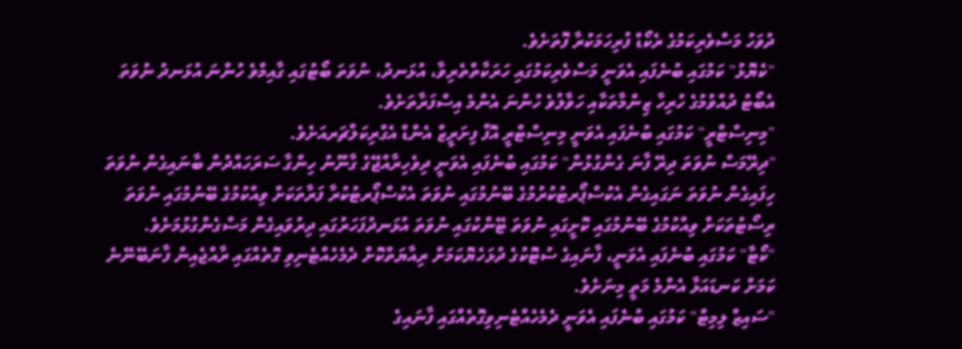ދުވަހު މަސްވެރިކަމުގެ ރެކޯޑް ފުރިހަމަކުރާ ފޮތަށެވެ.
"ކެޔޮޅު" ކަމުގައި ބުނެފައި އެވަނީ މަސްވެރިކަމުގައި ހަރަކާތްތެރިވާ، އުޅަނދު، ނުވަތަ ބޯޓުގައި ގާއިމްވެ ހުންނަ އުޅަނދު ނުވަތަ އެބޯޓު ދުއްވުމުގެ ހުރިހާ ޒިންމާތަކާއި ހަވާލުވެ ހުންނަ އެންމެ އިސްފަރާތަށެވެ.
"މިނިސްޓްރީ" ކަމުގައި ބުނެފައި އެވަނީ މިނިސްޓްރީ އޮފް ފިށަރީޒް އެންޑް އެގްރިކަލްޗަރއަށެވެ.
"ދިރޭމަސް ނުވަތަ ދިރޭ ފާނަ ގެންގުޅުން" ކަމުގައި ބުނެފައި އެވަނީ ދިވެހިރާއްޖޭގެ ގާނޫނު ހިންގާ ސަރަހައްދުން ބާނައިގެން ނުވަތަ ހިފައިގެން ނުވަތަ ނަގައިގެން އެކުސްޕޯރޓުކުރުމުގެ ބޭނުމުގައި ނުވަތަ އެކުސްޕޯރޓުކުރާ ފަރާތަކަށް ވިއްކުމުގެ ބޭނުމުގައި ނުވަތަ ރިސޯޓުތަކަށް ވިއްކުމުގެ ބޭނުމުގައި ކޮށީގައި ނުވަތަ ޓޭންކުގައި ނުވަތަ އުޅަނދުފަހަރުގައި ދިރުވައިގެން މަސްގެންގުޅުމަށެވެ.
"ކޯޓާ" ކަމުގައި ބުނެފައި އެވަނީ، ފާނައިގެ ސުޓޮކުގެ ދުޅަހެޔޮކަމަށް ރިއާޔަތްކޮށް ދެމެހެއްޓެނިވި ގޮތެއްގައި ރާއްޖެއިން ފާނަބޭނޭނެ ކަމަށް ކަނޑައަޅާ އެންމެ މަތީ މިނަށެވެ.
"ސައިޒް ލިމިޓް" ކަމުގައި ބުނެފައި އެވަނީ ދެމެހެއްޓެނިވިގޮތެއްގައި ފާނައިގެ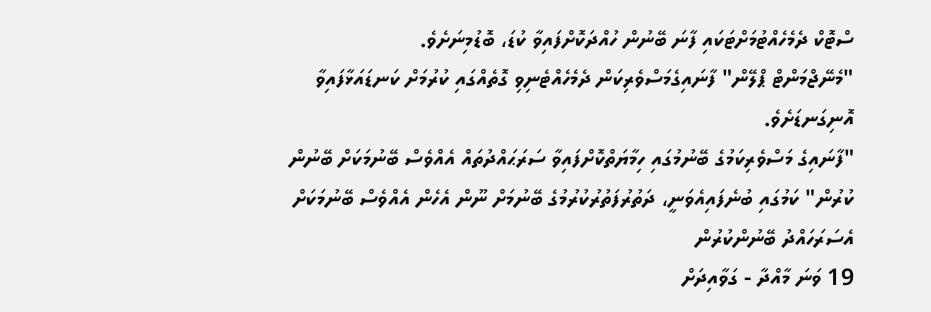ސްޓޮކް ދެމެހެއްޓުމަށްޓަކައި ފާނަ ބޭނުން ހުއްދަކޮށްފައިވާ ކުޑަ، ބޮޑުމިނަށެވެ.
"މެނޭޖްމަންޓް ޕްލޭން" ފާނައިގެމަސްވެރިކަން ދެމެހެއްޓެނިވި ގޮތެއްގައި ކުރުމަށް ކަނޑައަޅާފައިވާ އޮނިގަނޑަށެވެ.
"ފާނައިގެ މަސްވެރިކަމުގެ ބޭނުމުގައި ހިމާޔަތްކޮށްފައިވާ ސަރަޙައްދުތައް އެއްވެސް ބޭނުމަކަށް ބޭނުން ކުރުން" ކަމުގައި ބުނެފައިއެވަނީ، ދަތުރުފަތުރުކުރުމުގެ ބޭނުމަށް ނޫން އެހެން އެއްވެސް ބޭނުމަކަށް އެސަރަހައްދު ބޭނުންކުރުން
19 ވަނަ މާއްދާ - ގަވާއިދަށް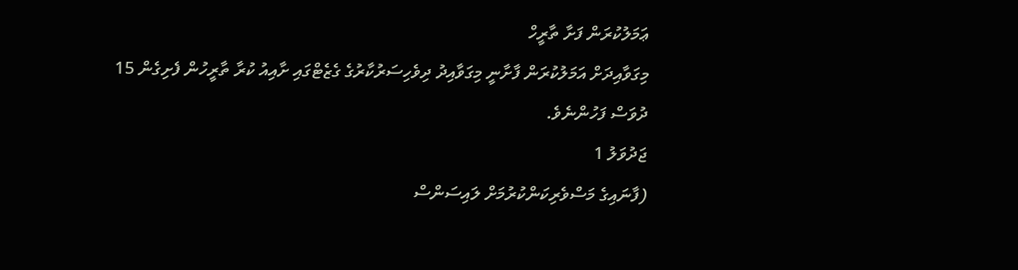ޢަމަލުކުރަން ފަށާ ތާރީހް
މިގަވާއިދަށް އަމަލުކުރަން ފާށާނީ މިގަވާއިދު ދިވެހިސަރުކާރުގެ ގެޒެޓްގައި ށާއިއު ކުރާ ތާރީހުން ފެށިގެން 15 ދުވަސް ފަހުންނެވެ.
ޖަދުވަލު 1
(ފާނައިގެ މަސްވެރިކަންކުރުމަށް ލައިސަންސް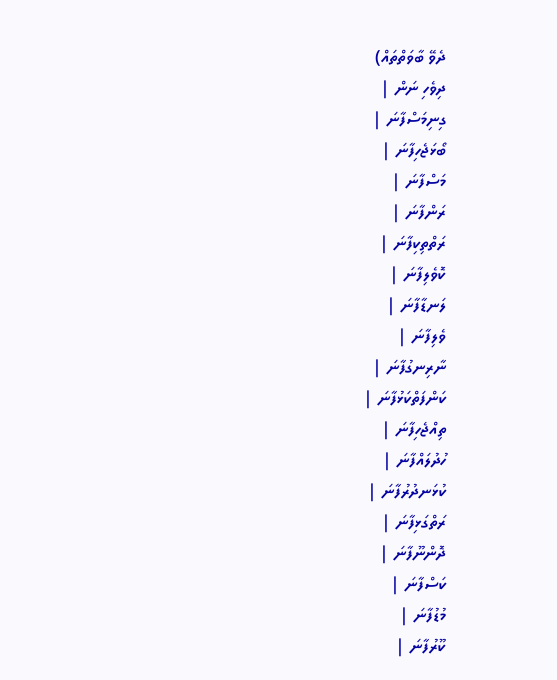ދެވޭ ބާވަތްތައް)
ދިވެހި ނަން |
ގިނިމަސްފާނަ |
ބޯޅަޖެހިފާނަ |
މަސްފާނަ |
ރަންފާނަ |
ރަތްތިކިފާނަ |
ކޮވެލިފާނަ |
ލަނޑާފާނަ |
ވެލިފާނަ |
ނާރިނގުފާނަ |
ކަންފަތްކަޅުފާނަ |
ތިއްޖެހިފާނަ |
ހުދުލައްފާނަ |
ކުޅަނދުރުފާނަ |
ރަތްގަޅިފާނަ |
ދޮންނޫފާނަ |
ކަސްފާނަ |
މުޑުފާނަ |
ކޫރުފާނަ |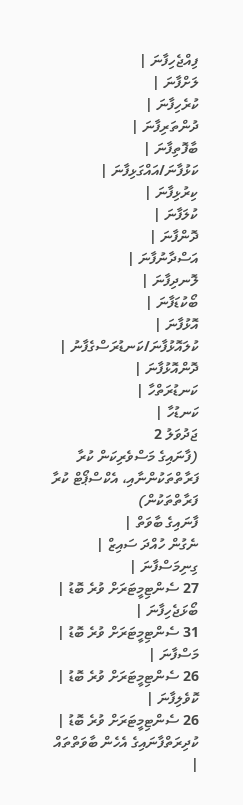ފިއްޖެހިފާނަ |
ލަށްފާނަ |
ކުރެހިފާނަ |
ދުންތަރިފާނަ |
ބާފޮތިފާނަ |
ކަޅުފާނަ/އައްގަޅިފާނަ |
ކިރުޅިފާނަ |
ކުލަފާނަ |
ދޮންފާނަ |
އަސްދާނުފާނަ |
ލޮނދިފާނަ |
ބޯކުޑަފާނަ |
އޮޅުފާނަ |
ކުލައޮޅުފާނަ/ކަނޑުރަސްގެފާނު |
ދޮންއޮޅުފާނަ |
ކަނޑުރަތްހާ |
ކަނޑުހާ |
ޖަދުވަލު 2
(ފާނައިގެ މަސްވެރިކަން ކުރާ ފަރާތްތަކުންނާއި، އެކްސްޕޯޓް ކުރާ ފަރާތްތަކުން)
ފާނައިގެ ބާވަތް |
ނެގުން ހުއްދަ ސައިޒް |
ގިނިމަސްފާނަ |
27 ސެންޓިމީޓަރަށް ވުރެ ބޮޑު |
ބޯޅަޖެހިފާނަ |
31 ސެންޓިމީޓަރަށް ވުރެ ބޮޑު |
މަސްފާނަ |
26 ސެންޓިމީޓަރަށް ވުރެ ބޮޑު |
ކޮވެލިފާނަ |
26 ސެންޓިމީޓަރަށް ވުރެ ބޮޑު |
ކުދިރަތްފާނައިގެ އެހެން ބާވަތްތައް |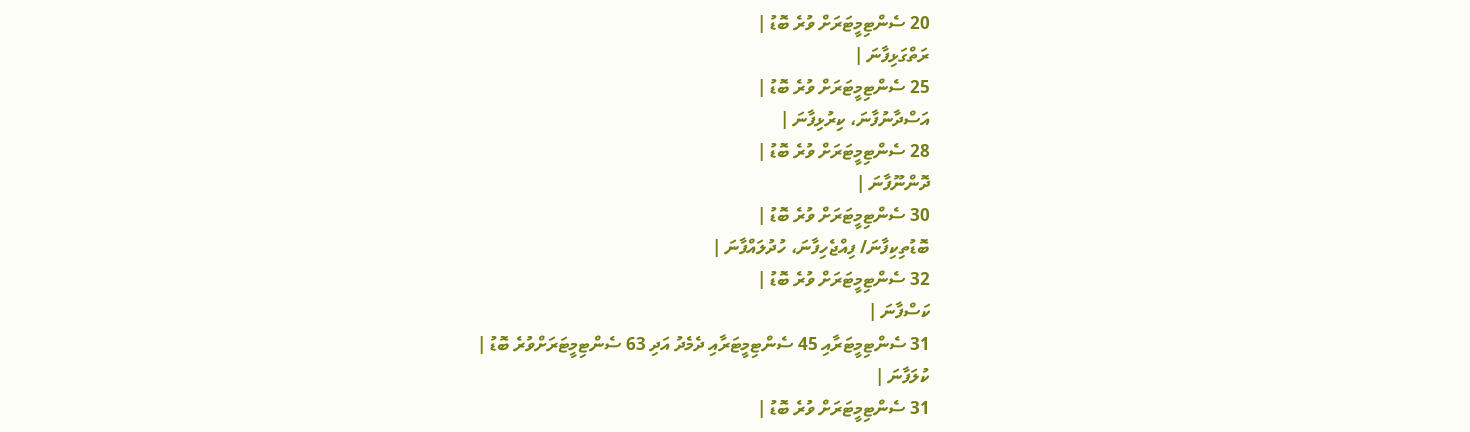20 ސެންޓިމީޓަރަށް ވުރެ ބޮޑު |
ރަތްގަޅިފާނަ |
25 ސެންޓިމީޓަރަށް ވުރެ ބޮޑު |
އަސްދާނުފާނަ، ކިރުޅިފާނަ |
28 ސެންޓިމީޓަރަށް ވުރެ ބޮޑު |
ދޮންނޫފާނަ |
30 ސެންޓިމީޓަރަށް ވުރެ ބޮޑު |
ބޮޑުތިކިފާނަ/ ފިއްޖެހިފާނަ، ހުދުލައްފާނަ |
32 ސެންޓިމީޓަރަށް ވުރެ ބޮޑު |
ކަސްފާނަ |
31 ސެންޓިމީޓަރާއި 45 ސެންޓިމީޓަރާއި ދެމެދު އަދި 63 ސެންޓިމީޓަރަށްވުރެ ބޮޑު |
ކުލަފާނަ |
31 ސެންޓިމީޓަރަށް ވުރެ ބޮޑު |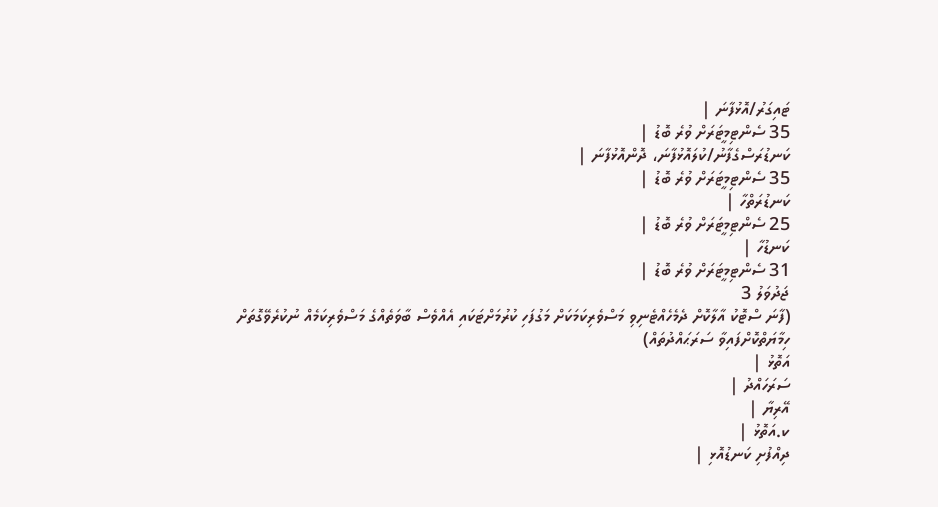ޓައިގަރު/އޮޅުފާނަ |
35 ސެންޓިމީޓަރަށް ވުރެ ބޮޑު |
ކަނޑުރަސްގެފާނު/ކުލައޮޅުފާނަ، ދޮންއޮޅުފާނަ |
35 ސެންޓިމީޓަރަށް ވުރެ ބޮޑު |
ކަނޑުރަތްހާ |
25 ސެންޓިމީޓަރަށް ވުރެ ބޮޑު |
ކަނޑުހާ |
31 ސެންޓިމީޓަރަށް ވުރެ ބޮޑު |
ޖަދުވަލު 3
(ފާނަ ސްޓޮކު އާލާކޮށް ދެމެހެއްޓެނިވި މަސްވެރިކަމަކަށް މަގުފަހި ކުރުމަށްޓަކައި އެއްވެސް ބާވަތެއްގެ މަސްވެރިކަމެއް ނުކުރެވޭގޮތަށް ހިމާޔަތްކޮށްފައިވާ ސަރަޙައްދުތައް)
އަތޮޅު |
ސަރަހައްދު |
އޭރިޔާ |
ކ.އަތޮޅު |
ދިއްފުށި ކަނޑުއޮޅި |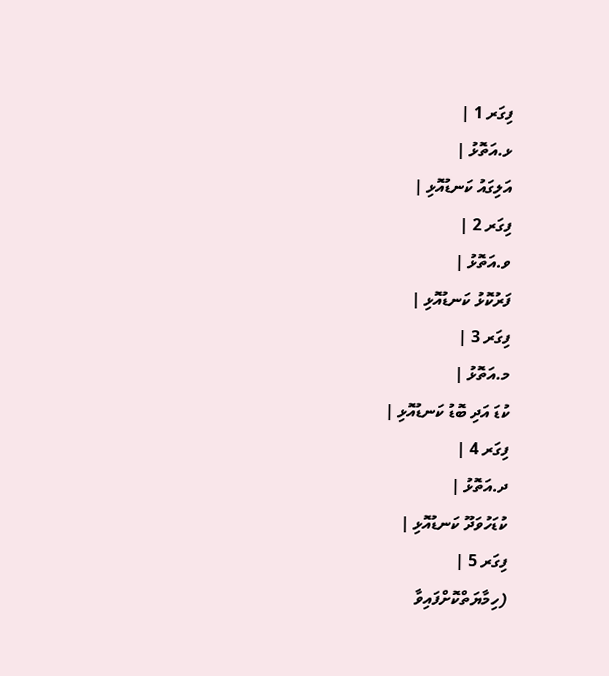ފިގަރ 1 |
ޅ.އަތޮޅު |
އަލިގައު ކަނޑުއޮޅި |
ފިގަރ 2 |
ވ.އަތޮޅު |
ފަރުކޮޅު ކަނޑުއޮޅި |
ފިގަރ 3 |
މ.އަތޮޅު |
ކުޑަ އަދި ބޮޑު ކަނޑުއޮޅި |
ފިގަރ 4 |
ދ.އަތޮޅު |
ކުޑަހުވަދޫ ކަނޑުއޮޅި |
ފިގަރ 5 |
(ހިމާޔަތްކޮށްފައިވާ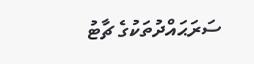ސަރަޙައްދުތަކުގެ ޗާޓު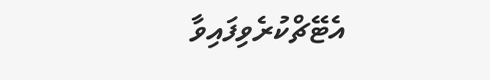އެޓޭޗްކުރެވިފައިވާ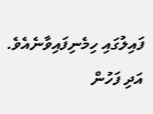ފައިލުގައި ހިމެނިފައިވާނެއެވެ. އަދި ފަހުން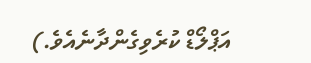އަޕްލޯޑް ކުރެވިގެންދާނެއެވެ.)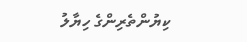ކިޔުންތެރިންގެ ހިޔާލު